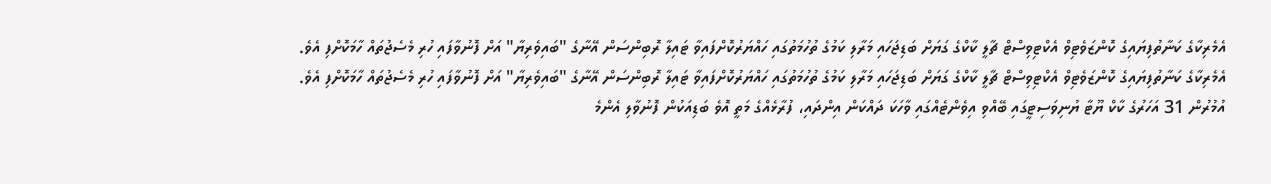އެމެރިކާގެ ކަނާތުފިޔައިގެ ކޮންޒަވެޓިވް އެކްޓިވިސްޓް ޗާލީ ކާކްގެ ގަޔަށް ބަޑިޖަހައި މަރާލި ކަމުގެ ތުހުމަތުގައި ހައްޔަރުކޮށްފައިވާ ޓައިލާ ރޮބިންސަން އޭނާގެ "ބައިވެރިޔާ" އަށް ފޮނުވާފައި ހުރި މެސެޖުތައް ހާމަކޮށްފި އެވެ.
އެމެރިކާގެ ކަނާތުފިޔައިގެ ކޮންޒަވެޓިވް އެކްޓިވިސްޓް ޗާލީ ކާކްގެ ގަޔަށް ބަޑިޖަހައި މަރާލި ކަމުގެ ތުހުމަތުގައި ހައްޔަރުކޮށްފައިވާ ޓައިލާ ރޮބިންސަން އޭނާގެ "ބައިވެރިޔާ" އަށް ފޮނުވާފައި ހުރި މެސެޖުތައް ހާމަކޮށްފި އެވެ.
އުމުރުން 31 އަހަރުގެ ކާކް ޔޫޓާ ޔުނިވަސިޓީގައި ބޭއްވި އިވެންޓެއްގައި ވާހަކަ ދައްކަން އިންދައި، ފުރާޅެއްގެ މަތީ އޮވެ ބަޑިއަކުން ފޮނުވާލި އެންމެ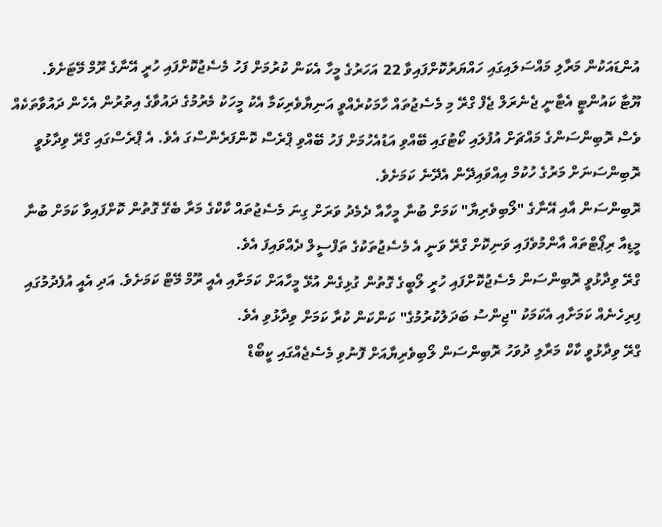އުންޑައަކުން މަރާލި މައްސަލައިގައި ހައްޔަރުކޮށްފައިވާ 22 އަހަރުގެ މީހާ އެކަން ކުރުމަށް ފަހު މެސެޖުކޮށްފައި ހުރީ އޭނާގެ ރޫމް މޭޓަށެވެ.
ޔޫޓާ ކައުންޓީ އެޓާނީ ޖެނެރަލް ޖެފް ގްރޭ މި މެސެޖުތައް ހާމަކުރެއްވީ އަނިޔާވެރިކަމާ އެކު މީހަކު މެރުމުގެ ދައުވާގެ އިތުރުން އެހެން ދައުވާތަކެއް ވެސް ރޮބިންސަންގެ މައްޗަށް އުފުލައި ކޯޓުގައި ބޭއްވި އަޑުއެހުމަށް ފަހު ބޭއްވި ޕްރެސް ކޮންފަރެންސްގަ އެވެ. އެ ޕްރެސްގައި ގްރޭ ވިދާޅުވީ ރޮބިންސަނަށް މަރުގެ ހުކުމް އިއްވައިދޭން އެދޭނެ ކަމަށެވެ.
ރޮބިންސަން އާއި އޭނާގެ "ލޯބިވެރިޔާ" ކަމަށް ބުނާ މީހާއާ ދެމެދު ވަރަށް ގިނަ މެސެޖުތައް ކާކްގެ މަރާ ބެގޭ ގޮތުން ކޮށްފައިވާ ކަމަށް ބުނާ މީޑިއާ ރިޕޯޓްތައް އާންމުވެފައި ވަނިކޮށް ގްރޭ ވަނީ އެ މެސެޖުތަކުގެ ތަފްސީލް ދެއްވައިފަ އެވެ.
ގްރޭ ވިދާޅުވީ ރޮބިންސަން މެސެޖުކޮށްފައި ހުރީ ލޯބީގެ ގޮތުން ގުޅިގެން އުޅޭ މީހާއަށް ކަމަށާއި އެއީ ރޫމް މޭޓް ކަމަށެވެ. އަދި އެއީ އުފެދުމުގައި ފިރިހެނެއް ކަމަށާއި އެކަމަކު "ޖިންސު ބަދަލުކުރުމުގެ" ކަންކަން ކުރާ ކަމަށް ވިދާޅުވި އެވެ.
ގްރޭ ވިދާޅުވީ ކާކް މަރާލި ދުވަހު ރޮބިންސަން ލޯބިވެރިޔާއަށް ފޮނުވި މެސެޖެއްގައި ކީބޯޑް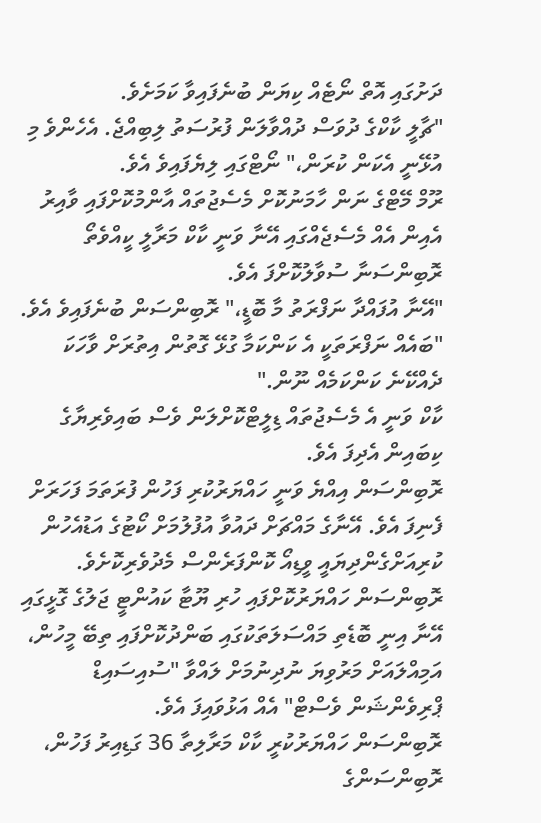ދަށުގައި އޮތް ނޯޓެއް ކިޔަން ބުނެފައިވާ ކަމަށެވެ.
"ޗާލީ ކާކްގެ ދުވަސް ދުއްވާލަން ފުރުސަތު ލިބިއްޖެ. އެހެންވެ މި އުޅޭނީ އެކަން ކުރަން،" ނޯޓްގައި ލިޔެފައިވެ އެވެ.
ރޫމް މޭޓްގެ ނަން ހާމަނުކޮށް މެސެޖުތައް އާންމުކޮށްފައި ވާއިރު އެއިން އެއް މެސެޖެއްގައި އޭނާ ވަނީ ކާކް މަރާލީ ކީއްވެތޯ ރޮބިންސަނާ ސުވާލުކޮށްފަ އެވެ.
"އޭނާ އުފައްދާ ނަފްރަތު މާ ބޮޑީ،" ރޮބިންސަން ބުނެފައިވެ އެވެ. "ބައެއް ނަފްރަތަކީ އެ ކަންކަމާ ގުޅޭ ގޮތުން އިތުރަށް ވާހަކަ ދެއްކޭނެ ކަންކަމެއް ނޫން."
ކާކް ވަނީ އެ މެސެޖުތައް ޑިލީޓްކޮށްލަން ވެސް ބައިވެރިޔާގެ ކިބައިން އެދިފަ އެވެ.
ރޮބިންސަން އިއްޔެ ވަނީ ހައްޔަރުކުރި ފަހުން ފުރަތަމަ ފަހަރަށް ފެނިފަ އެވެ. އޭނާގެ މައްޗަށް ދައުވާ އުފުލުމަށް ކޯޓުގެ އަޑުއެހުން ކުރިއަށްގެންދިޔައީ ވީޑިއޯ ކޮންފަރެންސް މެދުވެރިކޮށެވެ. ރޮބިންސަން ހައްޔަރުކޮށްފައި ހުރި ޔޫޓާ ކައުންޓީ ޖަލުގެ ގޮޅީގައި އޭނާ އިނީ ބޮޑެތި މައްސަލަތަކުގައި ބަންދުކޮށްފައި ތިބޭ މީހުން، އަމިއްލައަށް މަރުވިޔަ ނުދިނުމަށް ލައްވާ "ސުއިސައިޑް ޕްރިވެންޝަން ވެސްޓް" އެއް އަޅުވައިފަ އެވެ.
ރޮބިންސަން ހައްޔަރުކުރީ ކާކް މަރާލިތާ 36 ގަޑިއިރު ފަހުން، ރޮބިންސަންގެ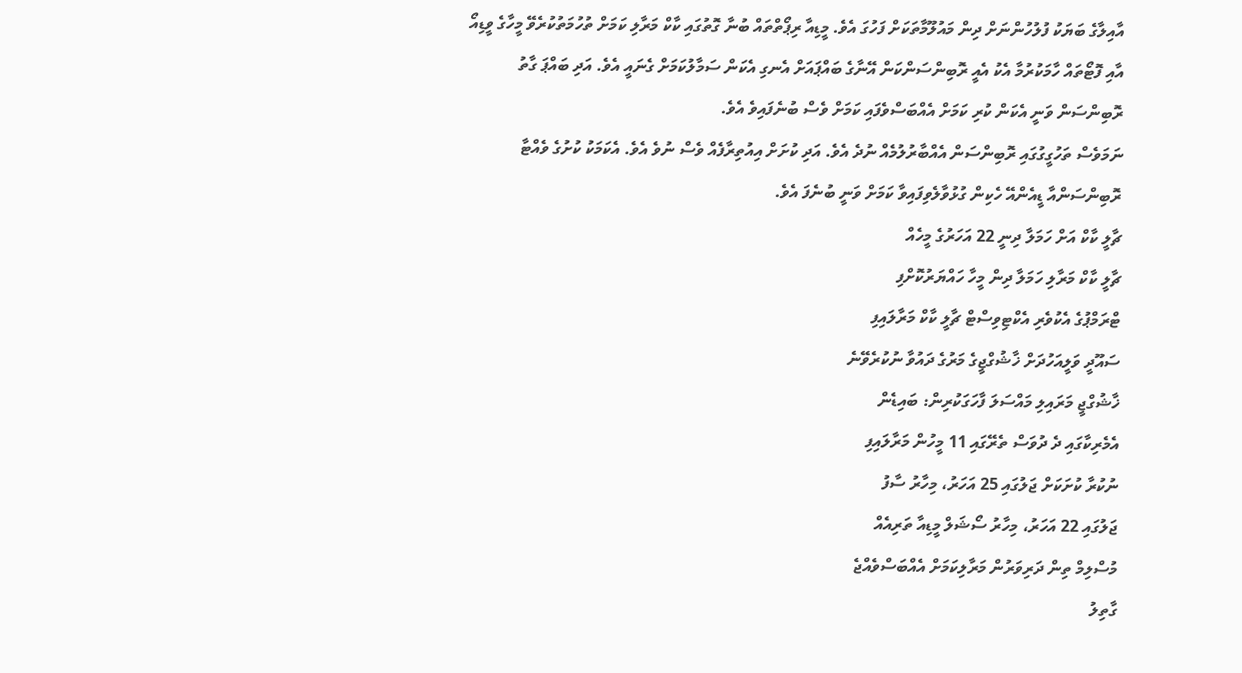އާއިލާގެ ބަޔަކު ފުލުހުންނަށް ދިން މައުލޫމާތަކަށް ފަހުގަ އެވެ. މީޑިއާ ރިޕޯތްތައް ބުނާ ގޮތުގައި ކާކް މަރާލި ކަމަށް ތުހުމަތުކުރެވޭ މީހާގެ ވީޑިއޯ އާއި ފޮޓޯތައް ހާމަކުރުމާ އެކު އެއީ ރޮބިންސަންކަން އޭނާގެ ބައްޕައަށް އެނގި އެކަން ސަމާލުކަމަށް ގެނައީ އެވެ. އަދި ބައްޕަ ގާތު ރޮބިންސަން ވަނީ އެކަން ކުރި ކަމަށް އެއްބަސްވެފައި ކަމަށް ވެސް ބުނެފައިވެ އެވެ.
ނަމަވެސް ތަހުގީގުގައި ރޮބިންސަން އެއްބާރުލުމެއް ނުދެ އެވެ. އަދި ކުށަށް އިއުތިރާފެއް ވެސް ނުވެ އެވެ. އެކަމަކު ކުށުގެ ވެއްޓާ ރޮބިންސަންއާ ޑީއެންއޭ ހެކިން ގުޅުވާލެވިފައިވާ ކަމަށް ވަނީ ބުނެފަ އެވެ.
ޗާލީ ކާކް އަށް ހަމަލާ ދިނީ 22 އަހަރުގެ މީހެއް
ޗާލީ ކާކް މަރާލި ހަމަލާ ދިން މީހާ ހައްޔަރުކޮށްފި
ޓްރަމްޕުގެ އެކުވެރި އެކްޓިވިސްޓް ޗާލީ ކާކް މަރާލައިފި
ސައޫދީ ވަލީއަހުދަށް ޚާޝުގްޖީގެ މަރުގެ ދައުވާ ނުކުރެވޭނެ
ޚާޝުގްޖީ މަރައިލި މައްސަލަ ފާހަގަކުރިން: ބައިޑެން
އެމެރިކާގައި ދެ ދުވަސް ތެރޭގައި 11 މީހުން މަރާލައިފި
ނުކުރާ ކުށަކަށް ޖަލުގައި 25 އަހަރު، މިހާރު ސާފު
ޖަލުގައި 22 އަހަރު، މިހާރު ސޯޝަލް މީޑިއާ ތަރިއެއް
މުސްލިމް ތިން ދަރިވަރުން މަރާލިކަމަށް އެއްބަސްވެއްޖެ
ގާތިލު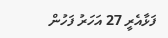ފަޅާއެރީ 27 އަހަރު ފަހުން